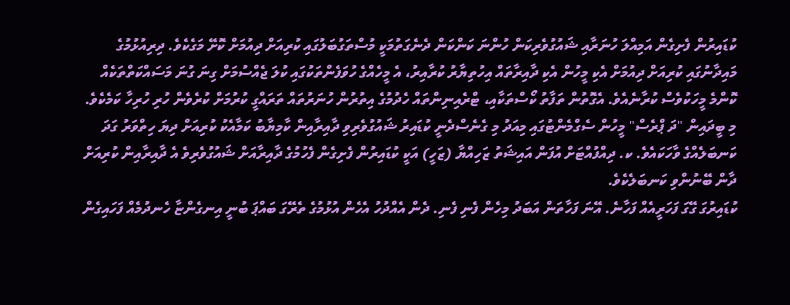ކުޑައިރުން ފެށިގެން އަމިއްލަ ހުނަރާއި ޝައުގުވެރިކަން ހުންނަ ކަންކަން ދެނެގަތުމަކީ މުސްތަގުބަލުގައި ކުރިއަށް ދިއުމަށް ކޮށޭ މަގެކެވެ. ދިރިއުޅުމުގެ މައިދާނުގައި ކުރިއަށް ދިއުމަށް އެކި މީހުން އެކި ދާއިރާތައް އިހުތިޔާރު ކުރާއިރު، އެ މީހެއްގެ ހުވަފެންތަކުގައި ކުލަ ޖެއްސުމަށް ގިނަ ގުނަ މަސައްކަތްތަކެއް ކޮންމެ މީހަކުވެސް ކުރާނެއެވެ. އެގޮތުން ތަފާތު ކޯސްތަކާއި، ޓްރެއިނިންތައް ހެދުމުގެ އިތުރުން ހުނަރުތައް ތަރައްގީ ކުރުމަށް ކުރެވެން ހުރި ހުރިހާ ކަމެކެވެ.
މި ބީދައިން "ދަ ޕްރެސް" މީހުން ސެގްމެންޓުގައި މިއަދު މި ގެނެސްދެނީ ކުޑައިރު ޝައުގުވެރިވި ދާއިރާއިން ކާމިޔާބު ކަމާއެކު ކުރިއަށް ދިޔަ ހިތްވަރު ގަދަ ކަނބަލެއްގެ ވާހަކައެވެ. ކ. ދިއްފުއްޓަށް އުފަން އައިޝަތު ޒަހިއްޔާ (ޒަހީ) އަކީ ކުޑައިރުން ފެށިގެން ފެހުމުގެ ދާއިރާއަށް ޝައުގުވެރިވެ އެ ދާއިރާއިން ކުރިއަށް ދާން ބޭނުންވި ކަނބަލެކެވެ.
ކުޑައިރުގަ ގޭގަ ފަހަރީއެއް ފަހާނެ. އޭނަ ފަހާތަން އަބަދު މިހެން ފެނި ފެނި. ދެން އެއްދުހު އެހެން އުޅުމުގެ ތެރޭގަ ބައްޕަ ބުނީ އިނގެންޏާ ހެނދުމެއް ފަހައިގެން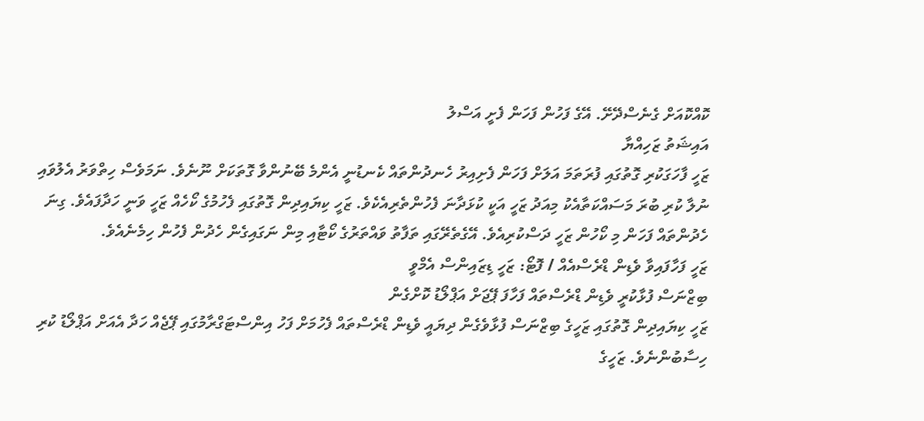ކޮއްކޮއަށް ގެނެސްދޭށޭ. އޭގެ ފަހުން ފަހަން ފެށީ އަސްލު
އައިޝަތު ޒަހިއްޔާ
ޒަހީ ފާހަގަކުރި ގޮތުގައި ފުރަތަމަ އަލަށް ފަހަން ފެށިއިރު ހެނދުންތައް ކެނޑުނީ އެންމެ ބޭނުންވާ ގޮތަކަށް ނޫނެވެ. ނަމަވެސް ހިތްވަރު އެލުވައި ނުލާ ކުރި ބުރަ މަސައްކަތާއެކު މިއަދު ޒަހީ އަކީ ކުޅަދާނަ ފެހުންތެރިއެކެވެ. ޒަހީ ކިޔައިދިން ގޮތުގައި ފެހުމުގެ ކޯހެއް ޒަހީ ވަނީ ހަދާފައެވެ. ގިނަ ހެދުންތައް ފަހަން މި ކޯހުން ޒަހީ ދަސްކުރިއެވެ. އޭގެތެރޭގައި ތަފާތު ވައްތަރުގެ ކޯޓާއި މިން ނަގައިގެން ހެދުން ފެހުން ހިމެނެއެވެ.
ޒަހީ ފަހާފައިވާ ވެޑިން ޑްރެސްއެއް / ފޮޓޯ: ޒަހީ ޑިޒައިންސް އެމްވީ
ބިޒްނަސް ފުޅާކުރީ ވެޑިން ޑްރެސްތައް ފަހާފަ ޕޭޖަށް އަޕްލޯޑު ކޮށްގެން
ޒަހީ ކިޔައިދިން ގޮތުގައި ޒަހީގެ ބިޒްނަސް ފުޅާވެގެން ދިޔައީ ވެޑިން ޑްރެސްތައް ފެހުމަށް ފަހު އިންސްޓަގްރާމުގައި ޕޭޖެއް ހަދާ އެއަށް އަޕްލޯޑު ކުރި ހިސާބުންނެވެ. ޒަހީގެ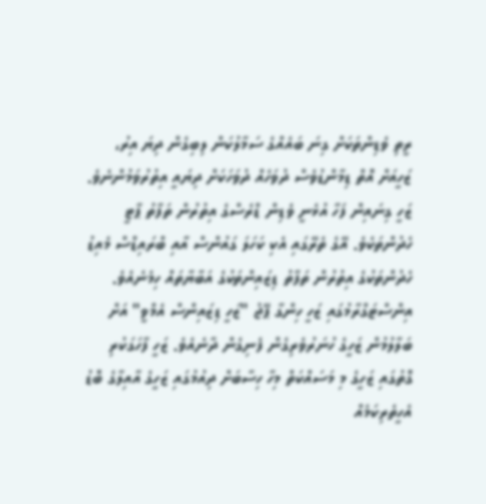ރީތި ވެޑިންތަކަށް ގިނަ ބައެއްގެ ސަމާލުކަން ލިބިގެން ދިޔަ އިރު، ޒަހީއަށް އޮތް ޑިމާންޑުވެސް ދުވަހެއް ދުވަހަކަށް ދިޔައީ އިތުރުވަމުންނެވެ. ޒަހީ ގިނައިން ފަހާ އުޅެނީ ވެޑިން ޑްރެސްގެ އިތުރުން ތަފާތު ޕާޓީ ހެދުންތަކެވެ. އޭގެ ތެރޭގައި އެކި ކަހަލަ ގައުންސް އާއި ބްރައިޑްސް މެއިޑު ހެދުންތަކުގެ އިތުރުން ތަފާތު ޑިޒައިންތަކުގެ އަބާޔާތައް ހިމެނެއެވެ.
އިންސްޓަގްރާމުގައި ޒަހީ ހިންގާ ޕޭޖު "ޒަހީ ޑިޒައިންސް އެމްވީ" އަށް ބަލާލުމުން ޒަހީގެ ހުނަރުވެރިގެން ފެނިގެން ދާނެއެވެ. ޒަހީ ފާހަގަކުރި ގޮތުގައި ޒަހީގެ މި މަސައްކަތް މިހާ ހިސާބަށް ދިއުމުގައި ޒަހީގެ އާއިލާގެ ބޮޑު އެހީތެރިކަމެއް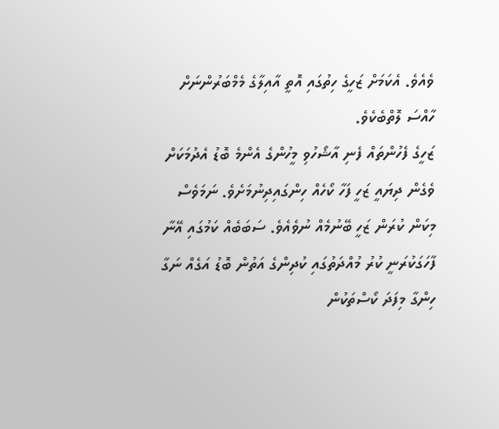ވެއެވެ. އެކަމަށް ޒަހީގެ ހިތުގައި އޮތީ އާއިލާގެ މެމްބަރުންނަށް ހާއްސަ ލޮތްބެކެވެ.
ޒަހީގެ ފެހުންތައް ފެނި އާޝޯހުވި މީހުންގެ އެންމެ ބޮޑު އެދުމަކަށް ވެގެން ދިޔައީ ޒަހީ ފަހާ ކޯހެއް ހިންގައިދިނުމަށެވެ. ނަމަވެސް މިކަން ކުރަން ޒަހީ ބޭނުމެއް ނުވެއެވެ. ސަބަބެއް ކަމުގައި އޭނާ ފާހަގަކުރަނީ ކުރު މުއްދަތުގައި ކުދިންގެ އަތުން ބޮޑު އަގެއް ނަގާ ހިންގާ މިފަދަ ކޯސްތަކުން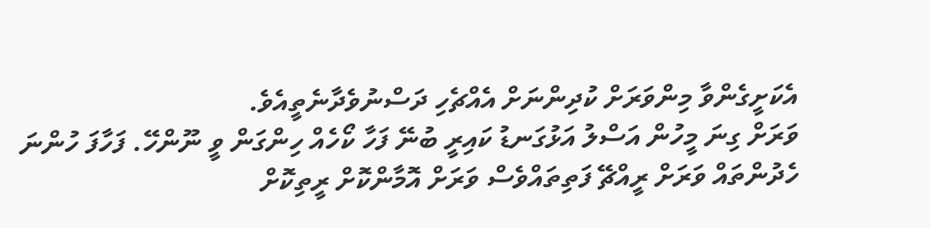އެކަށީގެންވާ މިންވަރަށް ކުދިންނަށް އެއްޗެހި ދަސްނުވެދާނެތީއެވެ.
ވަރަށް ގިނަ މީހުން އަސްލު އަޅުގަނޑު ކައިރީ ބުނޭ ފަހާ ކޯހެއް ހިންގަން ވީ ނޫންހޭ. ފަހާފަ ހުންނަ ހެދުންތައް ވަރަށް ރީއްޗޭ ފަތިތައްވެސް ވަރަށް އޮމާންކޮށް ރީތިކޮށް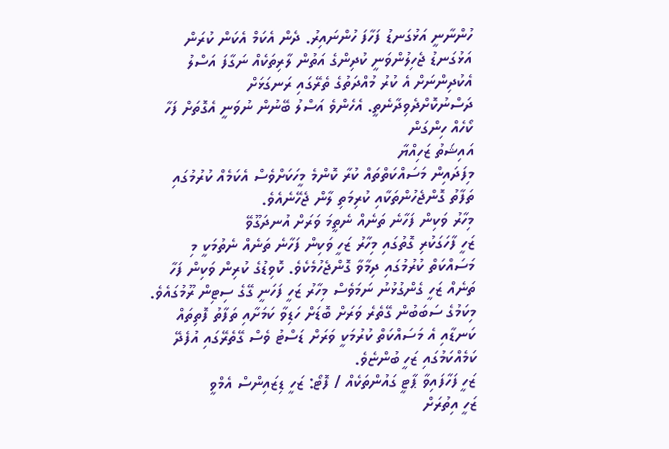ހުންނާނީ އަޅުގަނޑު ފަހާފަ ހުންނައިރު. ދެން އެކަމް އެކަން ކުރަން އަޅުގަނޑު ޖެހިލުންވަނީ ކުދިންގެ އަތުން ލާރިތަކެއް ނަގާފަ އަސްލު އެކުދިންނަށް އެ ކުރު މުއްދަތުގެ ތެރޭގައި ރަނގަޅަށް ދަސްނުކޮށްދެވިދާނެތީ. އެހެންވެ އަސްލު ބޭނުން ނުވަނީ އެގޮތަށް ފަހާ ކޯހެއް ހިންގަން
އައިޝަތު ޒަހިއްޔާ
މިފަދައިން މަސައްކަތްތައް ކުރާ ކޮންމެ މީހަކަށްވެސް އެކަމެއް ކުރުމުގައި ތަފާތު ގޮންޖެހުންތަކާއި ކުރިމަތި ލާން ޖެހޭނެއެވެ.
މިހާރު ވަކިން ފަހާނެ ތަނެއް ނެތީމަ ވަރަށް އުނދަގޫވޭ
ޒަހީ ފާހަގަކުރި ގޮތުގައި މިހާރު ޒަހީ ވަކިން ފަހާނެ ތަނެއް ނެތުމަކީ މި މަސައްކަތް ކުރުމުގައި ދިމާވާ ގޮންޖެހުމެކެވެ. ކޮވިޑުގެ ކުރިން ވަކިން ފަހާ ތަނެއް ޒަހީ ގެންގުޅުނު ނަމަވެސް މިހާރު ޒަހީ ފަހަނީ ގޭގެ ސިޓިން ރޫމުގައެވެ. މިކަމުގެ ސަބަބުން ގޭތެރެ ވަރަށް ބޮޑަށް ހަޑިވާ ކަމަށާއި ތަފާތު ފޮތިތައް ކަނޑާއި އެ މަސައްކަތް ކުރުމަކީ ވަރަށް ޑަސްޓު ވެސް ގޭތެރޭގައި އުފެދޭ ކަމެއްކަމުގައި ޒަހީ ބުންޏެވެ.
ޒަހީ ފަހާފައިވާ ޕާޓީ ގައުންތަކެއް / ފޮޓޯ: ޒަހީ ޑިޒައިންސް އެމްވީ
ޒަހީ އިތުރަށް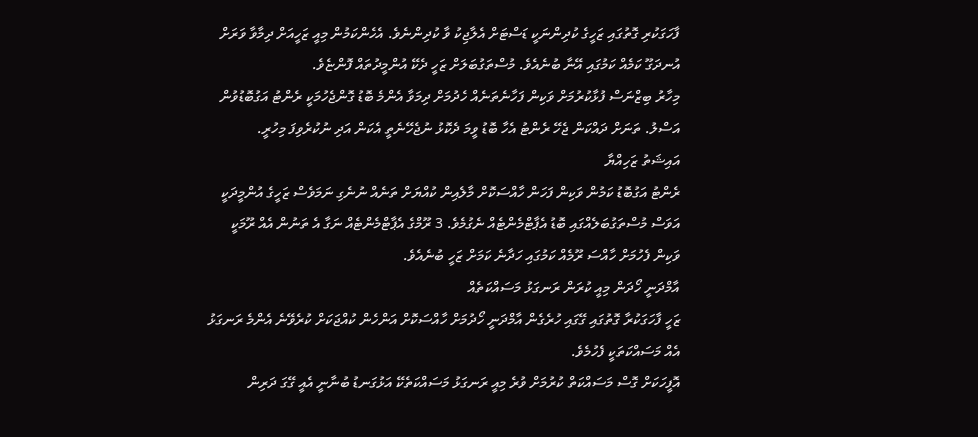ފާހަގަކުރި ގޮތުގައި ޒަހީގެ ކުދިންނަކީ ޑަސްޓަށް އެލާޖިކު ވާ ކުދިންނެވެ. އެހެންކަމުން މިއީ ޒަހީއަށް ދިމާވާ ވަރަށް އުނދަގޫ ކަމެއް ކަމުގައި އޭނާ ބުނެއެވެ. މުސްތަގުބަލަށް ޒަހީ ދެކޭ އުންމީދުތައް ފޮންޏެވެ.
މިހާރު ބިޒްނަސް ފުޅާކުރުމަށް ވަކިން ފަހާނެތަނެއް ހެދުމަށް ދިމަވާ އެންމެ ބޮޑު ގޮންޖެހުމަކީ ރެންޓު އަގުބޮޑުވުން އަސްލު. ތަނަށް ދައްކަން ޖެހޭ ރެންޓު އެހާ ބޮޑު ވީމަ ދެކޮޅު ނުޖެހޭނެތީ އެކަން އަދި ނުކުރެވިފަ މިހުރީ.
އައިޝަތު ޒަހިއްޔާ
ރެންޓު އަގުބޮޑު ކަމުން ވަކިން ފަހަން ހާއްސަކޮށް މާލެއިން ކުއްޔަށް ތަނެއް ނުނެގި ނަމަވެސް ޒަހީގެ އުންމީދަކީ އަވަސް މުސްތަގުބަލެއްގައި ބޮޑު އެޕާޓްމެންޓެއް ނެގުމެވެ. 3 ރޫމްގެ އެޕާޓްމެންޓެއް ނަގާ އެ ތަނުން އެއް ރޫމަކީ ވަކިން ފެހުމަށް ހާއްސަ ރޫމެއް ކަމުގައި ހަދާނެ ކަމަށް ޒަހީ ބުނެއެވެ.
އާމްދަނީ ހޯދަން މިއީ ކުރަން ރަނގަޅު މަސައްކަތެއް
ޒަހީ ފާހަގަކުރާ ގޮތުގައި ގޭގައި ހުރެގެން އާމްދަނީ ހޯދުމަށް ހާއްސަކޮށް އަންހެން ކުއްޖަކަށް ކުރެވޭނެ އެންމެ ރަނގަޅު އެއް މަސައްކަތަކީ ފެހުމެވެ.
އޮފީހަކަށް ގޮސް މަސައްކަތް ކުރުމަށް ވުރެ މިއީ ރަނގަޅު މަސައްކަތެކޭ އަޅުގަނޑު ބުނާނީ އެއީ ގޭގަ ދަރިން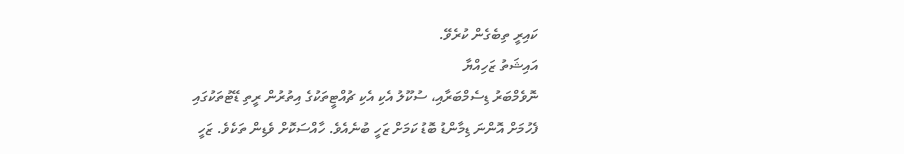ކައިރީ ތިބެގެން ކުރެވޭ.
އައިޝަތު ޒަހިއްޔާ
ނޮވެމްބަރު ޑިސެމްބަރާއި، ސުކޫލު އެކި އެކި ޗުއްޓީތަކުގެ އިތުރުން ރީތި ޑޭޓުތަކުގައި ފެހުމަށް އޮންނަ ޑިމާންޑު ބޮޑު ކަމަށް ޒަހީ ބުނެއެވެ. ހާއްސަކޮށް ވެޑިން ތަކެވެ. ޒަހީ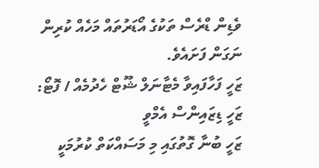ވެޑިން ޑްރެސް ތަކުގެ އޯޑަރުތައް މަހެއް ކުރިން ނަގަން ފަށައެވެ.
ޒަހީ ފަހާފައިވާ މެޓާނަލް ޝޫޓް ހެދުމެއް / ފޮޓޯ: ޒަހީ ޑިޒައިންސް އެމްވީ
ޒަހީ ބުނާ ގޮތުގައި މި މަސައްކަތް ކުރުމަކީ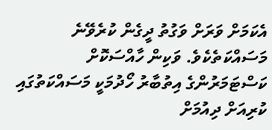އެކަމަށް ވަރަށް ވަގުތު ދީގެން ކުރެވޭނެ މަސައްކަތެކެވެ. ވަކިން ހާއްސަކޮށް ކަސްޓަމަރުންގެ އިތުބާރު ހޯދުމަކީ މަސައްކަތުގައި ކުރިއަށް ދިއުމަށް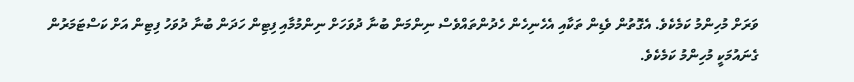ވަރަށް މުހިންމު ކަމެކެވެ. އެގޮތުން ވެޑިން ތަކާއި އެހެނިހެން ހެދުންތައްވެސް ނިންމަން ބުނާ ދުވަހަށް ނިންމުމާއި ފިޓިން ހަދަން ބުނާ ދުވަހު ފިޓިން އަށް ކަސްޓަމަރުން ގެނައުމަކީ މުހިންމު ކަމެކެވެ.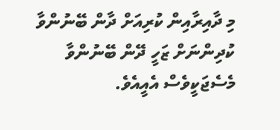މި ދާއިރާއިން ކުރިއަށް ދާން ބޭނުންވާ ކުދިންނަށް ޒަހީ ދޭން ބޭނުންވާ މެސެޖަކީވެސް އެއީއެވެ.